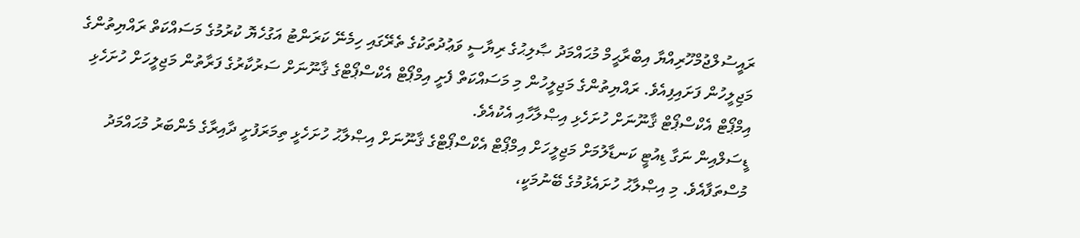ރައީސުލްޖުމްހޫރިއްޔާ އިބްރާޙީމް މުޙައްމަދު ޞާލިޙުގެ ރިޔާސީ ވަޢުދުތަކުގެ ތެރޭގައި ހިމެނޭ ކަރަންޓު އަގުހެޔޮ ކުރުމުގެ މަސައްކަތް ރައްޔިތުންގެ މަޖިލީހުން ފަށައިފިއެވެ. ރައްޔިތުންގެ މަޖިލީހުން މި މަސައްކަތް ފެށީ އިމްޕޯޓް އެކްސްޕޯޓްގެ ޤާނޫނަށް ސަރުކާރުގެ ފަރާތުން މަޖިލީހަށް ހުށަހެޅި އިމްޕޯޓް އެކްސްޕޯޓް ޤާނޫނަށް ހުށަހެޅި އިޞްލާހާއި އެކުއެވެ.
ޑީސަލްއިން ނަގާ ޑިއުޓީ ކަނޑާލުމަށް މަޖިލީހަށް އިމްޕޯޓް އެކްސްޕޯޓްގެ ޤާނޫނަށް އިޞްލާޙު ހުށަހެޅީ ތިމަރަފުށީ ދާއިރާގެ މެންބަރު މުޙައްމަދު މުސްތަފާއެވެ. މި އިޞްލާޙު ހުށައެޅުމުގެ ބޭނުމަކީ،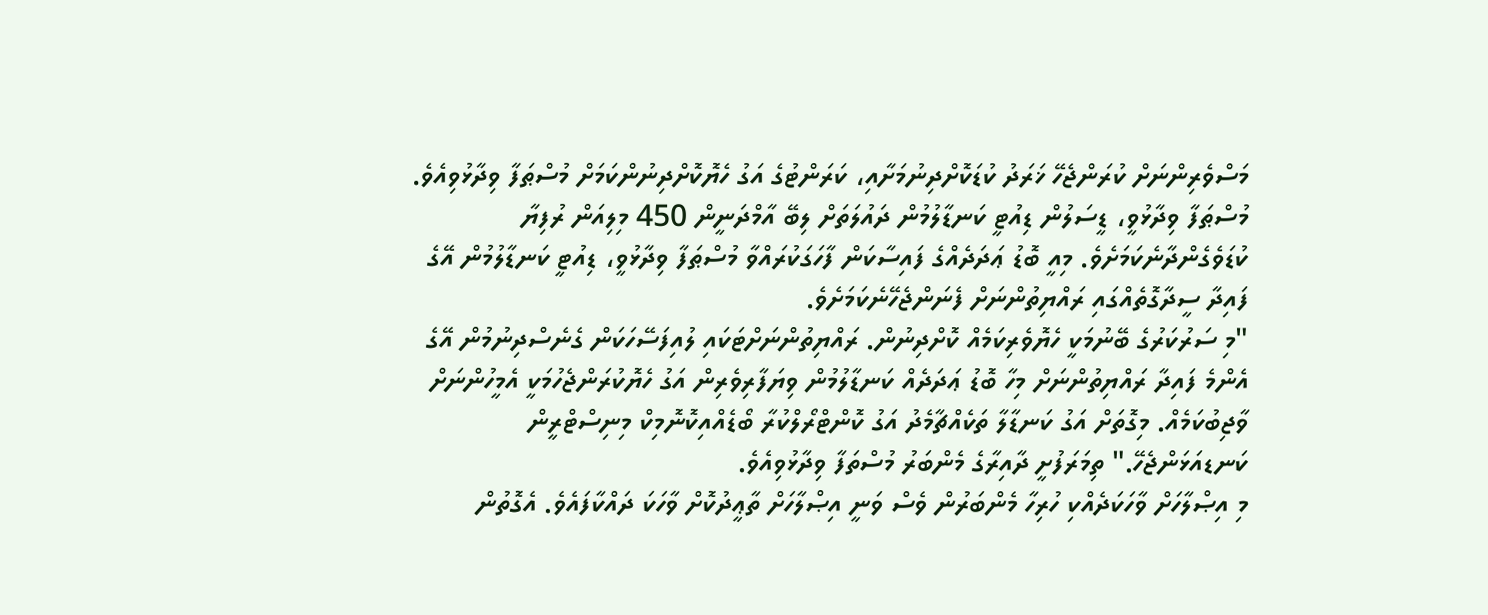މަސްވެރިންނަށް ކުރަންޖެހޭ ޚަރަދު ކުޑަކޮށްދިނުމަށާއި، ކަރަންޓުގެ އަގު ހެޔޮކޮށްދިނުންކަމަށް މުސްޠަފާ ވިދާޅުވިއެވެ.
މުސްޠަފާ ވިދާޅުވީ، ޑީސަލުން ޑިއުޓީ ކަނޑާލުމުން ދައުލަތަށް ލިބޭ އާމްދަނީން 450 މިލިއަން ރުފިޔާ ކުޑަވެގެންދާނެކަމަށެވެ. މިއީ ބޮޑު ޢަދަދެއްގެ ފައިސާކަން ފާހަގަކުރައްވާ މުސްޠަފާ ވިދާޅުވީ، ޑިއުޓީ ކަނޑާލުމުން އޭގެ ފައިދާ ސީދާގޮތެއްގައި ރައްޔިތުންނަށް ފެނަންޖެހޭނެކަމަށެވެ.
"މި ސަރުކަރުގެ ބޭނުމަކީ ހެޔޮވެރިކަމެއް ކޮށްދިނުން. ރައްޔިތުންނަށްޓަކައި ލުއިފަސޭހަކަން ގެނެސްދިނުމުން އޭގެ އެންމެ ފައިދާ ރައްޔިތުންނަށް މިހާ ބޮޑު ޢަދަދެއް ކަނޑާލުމުން ވިޔަފާރިވެރިން އަގު ހެޔޮކުރަންޖެހުމަކީ އެމީހުންނަށް ވާޖިބުކަމެއް. މިގޮތަށް އަގު ކަނޑާލާ ތަކެއްޗާމެދު އަގު ކޮންޓްރޯލްކުރާ ބޯޑެއްއިކޮނޮމިކް މިނިސްޓްރީން ކަނޑއަޅަންޖެހޭ." ތިމަރަފުށީ ދާއިރާގެ މެންބަރު މުސްތަފާ ވިދާޅުވިއެވެ.
މި އިޞްލާހަށް ވާހަކަދެއްކި ހުރިހާ މެންބަރުން ވެސް ވަނީ އިޞްލާހަށް ތާޢީދުކޮށް ވާހަކަ ދައްކާފައެވެ. އެގޮތުން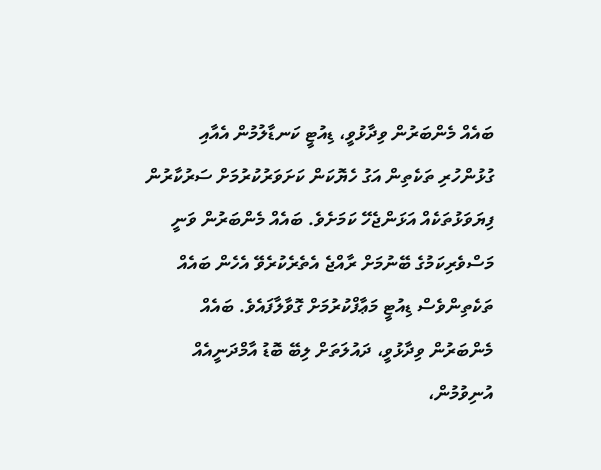ބައެއް މެންބަރުން ވިދާޅުވީ، ޑިއުޓީ ކަނޑާލުމުން އެއާއި ގުޅުންހުރި ތަކެތިން އަގު ހެޔޮކަން ކަށަވަރުކުރުމަށް ސަރުކާރުން ފިޔަވަޅުތަކެއް އަޅަންޖެހޭ ކަމަށެވެ. ބައެއް މެންބަރުން ވަނީ މަސްވެރިކަމުގެ ބޭނުމަށް ރާއްޖެ އެތެރެކުރެވޭ އެހެން ބައެއް ތަކެތިންވެސް ޑިއުޓީ މަޢާފްކުރުމަށް ގޮވާލާފައެވެ. ބައެއް މެންބަރުން ވިދާޅުވީ، ދައުލަތަށް ލިބޭ ބޮޑު އާމްދަނީއެއް އުނިވުމުން،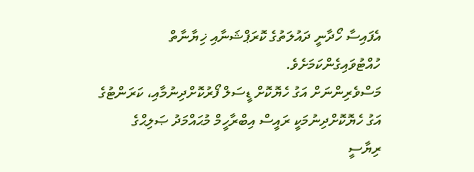އެފައިސާ ހޯދާނީ ދައުލަތުގެ ކޮރަޕްޝަނާއި ޚިޔާނާތް ހުއްޓުވައިގެންކަމަށެވެ.
މަސްވެރިންނަށް އަގު ހެޔޮކޮށް ޑީސަލް ފޯރުކޮށްދިނުމާއި، ކަރަންޓުގެ އަގު ހެޔޮކޮށްދިނުމަކީ ރައީސް އިބްރާހީމް މުޙައްމަދު ޞަލިޙްގެ ރިޔާސީ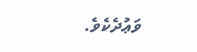ވަޢުދެކެވެ.